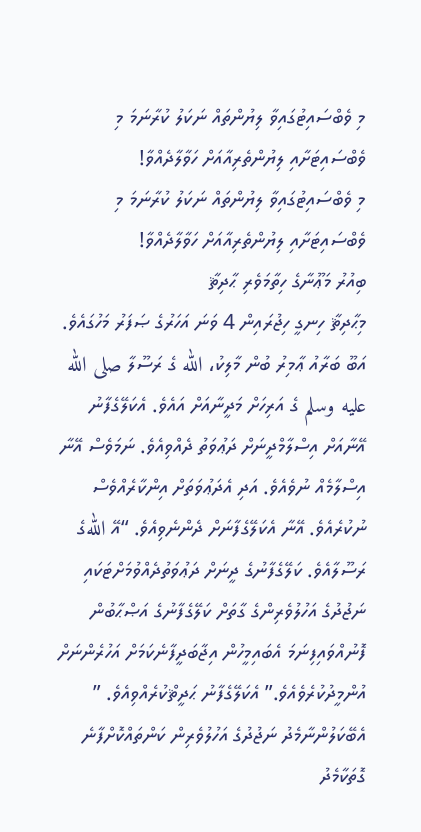މި ވެބްސައިޓުގައިވާ ލިޔުންތައް ނަކަލު ކުރާނަމަ މި ވެބްސައިޓަށާއި ލިޔުންތެރިއާއަށް ހަވާލާދެއްވާ!
މި ވެބްސައިޓުގައިވާ ލިޔުންތައް ނަކަލު ކުރާނަމަ މި ވެބްސައިޓަށާއި ލިޔުންތެރިއާއަށް ހަވާލާދެއްވާ!
ބިއުރު މަޢޫނާގެ ހިތާމަވެރި ޙާދިޘާ
މިޙާދިޘާ ހިނގީ ހިޖުރައިން 4 ވަނަ އަހަރުގެ ޞަފަރު މަހުގައެވެ.
އަބޫ ބަރާއު ޢާމިރު ބުން މާލިކު، الله ގެ ރަސޫލާ صلى الله عليه وسلم ގެ އަރިހަށް މަދީނާއަށް އައެވެ. އެކަލޭގެފާނު އޭނާއަށް އިސްލާމްދީނަށް ދަޢުވަތު ދެއްވިއެވެ. ނަމަވެސް އޭނާ އިސްލާމެއް ނުވެއެވެ. އަދި އެދަޢުވަތަށް އިންކާރެއްވެސް ނުކުރެއެވެ. އޭނާ އެކަލޭގެފާނަށް ދެންނެވިއެވެ. “އޭ اللهގެ ރަސޫލާއެވެ. ކަލޭގެފާނުގެ ދީނަށް ދަޢުވަތުދެއްވުމަށްޓަކައި ނަޖުދުގެ އަހުލުވެރިންގެ ގާތަށް ކަލޭގެފާނުގެ އަޞްޙާބުން ފޮނުއްވައިފިނަމަ އެބައިމީހުން އިޖާބަދީފާނެކަމަށް އަހުރެންނަށް އުންމީދުކުރެވެއެވެ.” އެކަލޭގެފާނު ޙަދީޘްކުރެއްވިއެވެ. ” އެބޭކަލުންނާމެދު ނަޖުދުގެ އަހުލުވެރިން ކަންތައްކޮށްފާނެ ގޮތަކާމެދު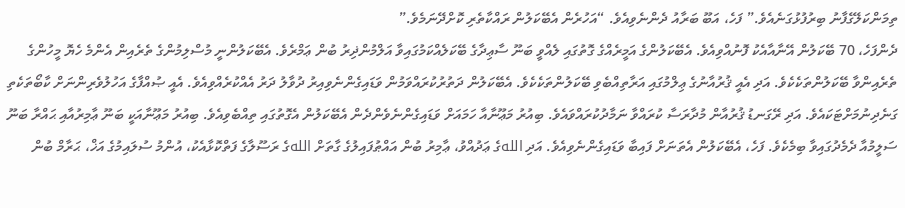ތިމަންކަލޭގެފާނު ބިރުފުޅުގަނެއެވެ.” ފަހެ، އަބޫ ބަރާއު ދެންނެވިއެވެ. “އަހުރެން އެބޭކަލުން ރައްކާތެރި ކޮށްދޭނަމެވެ.”
ދެންފަހެ، 70 ބޭކަލުން އޭނާއާއެކު ފޮނުއްވިއެވެ. އެބޭކަލުންގެ އަމީރެއްގެ ގޮތުގައި ލެއްވީ ބަނޫ ސާޢިދާގެ ބޭކަލެއްކަމުގައިވާ އަލްމުންޛިރު ބުން ޢަމްރެވެ. އެބޭކަލުންނީ މުސްލިމުންގެ ތެރެއިން އެންމެ ހެޔޮ މީހުންގެ ތެރެއިންވާ ބޭކަލުންތަކެކެވެ. އަދި އެއީ ޤުރުއާނުގެ ޢިލްމުގައި އަރާތިއްބެވި ބޭކަލުންތަކެކެވެ. އެބޭކަލުން ދަތުރުކުރައްވަމުން ވަޑައިގެންނެވިއިރު ދުވާލު ދަރު އެއްކުރެއްވިއެވެ. އެއީ ޞުއްފާގެ އަހުލުވެރިންނަށް ކާބޯތަކެތި ގަނެދިނުމަށްޓަކައެވެ. އަދި ރޭގަނޑު ޤުރުއާން މުދާރަސާ ކުރައްވާ ނަމާދުކުރައްވައެވެ. ބިއުރު މަޢޫނާއާ ހަމައަށް ވަޑައިގެންނެވެންދެން އެބޭކަލުން އެގޮތުގައި ތިއްބެވިއެވެ. ބިއުރު މަޢޫނާއަކީ ބަނޫ ޢާމިރުއާއި ޙައްރާ ބަނޫ ސަލީމުއާ ދެމެދުގައިވާ ބިމެކެވެ. ފަހެ، އެބޭކަލުން އެތަނަށް ފައިބާ ވަޑައިގެންނެވިއެވެ. އަދި اللهގެ ޢަދުއްވު، ޢާމިރު ބުން އައްޠުފައިލުގެ ގާތަށް اللهގެ ރަސޫލާގެ ފަތްކޮޅާއެކު، އުންމު ސުލައިމުގެ އަޚް، ޙަރާމް ބުން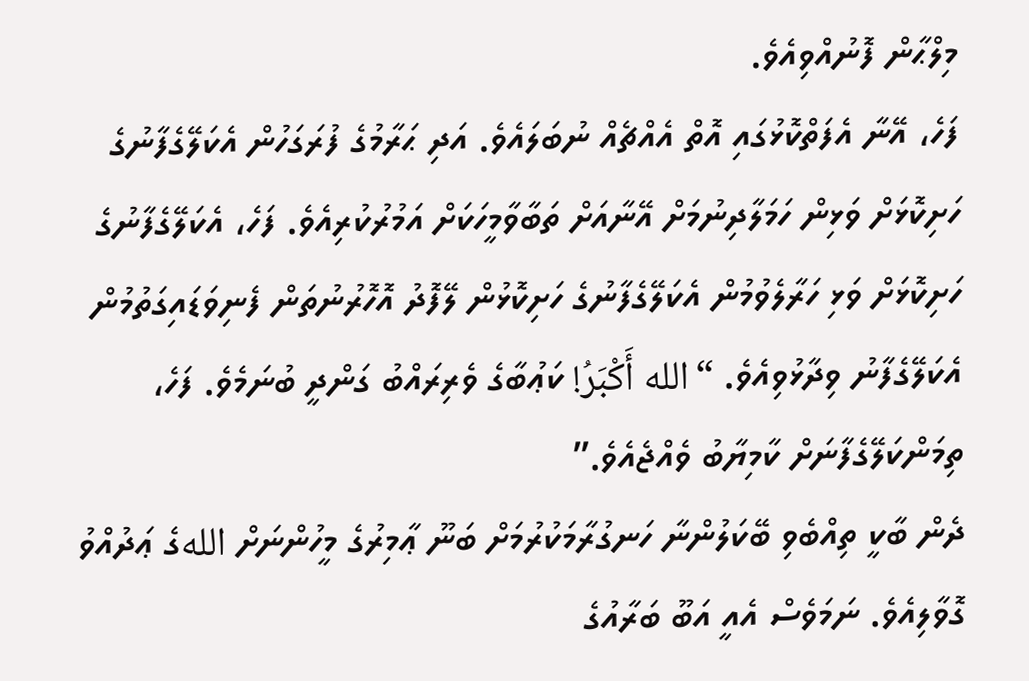މިލްޙާން ފޮނުއްވިއެވެ.
ފަހެ، އޭނާ އެފަތްކޮޅުގައި އޮތް އެއްޗެއް ނުބަލައެވެ. އަދި ޙަރާމުގެ ފުރަގަހުން އެކަލޭގެފާނުގެ ހަށިކޮޅަށް ވަޅިން ހަމަލާދިނުމަށް އޭނާއަށް ތަބާވާމީހަކަށް އަމުރުކުރިއެވެ. ފަހެ، އެކަލޭގެފާނުގެ ހަށިކޮޅަށް ވަޅި ހަރާލެވުމުން އެކަލޭގެފާނުގެ ހަށިކޮޅުން ލޭފޮދު އޮހޮރުނުތަން ފެނިވަޑައިގަތުމުން އެކަލޭގެފާނު ވިދާޅުވިއެވެ. “الله أَكْبَرُ! ކަޢުބާގެ ވެރިރައްބު ގަންދީ ބުނަމެވެ. ފަހެ، ތިމަންކަލޭގެފާނަށް ކާމިޔާބު ވެއްޖެއެވެ.”
ދެން ބާކީ ތިއްބެވި ބޭކަލުންނާ ހަނގުރާމަކުރުމަށް ބަނޫ ޢާމިރުގެ މީހުންނަށް اللهގެ ޢަދުއްވު ގޮވާލިއެވެ. ނަމަވެސް އެއީ އަބޫ ބަރާއުގެ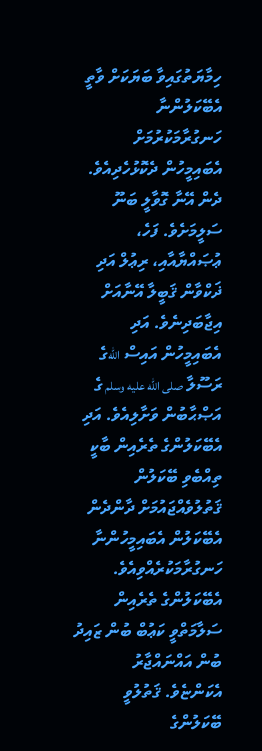ހިމާޔަތުގައިވާ ބަޔަކަށް ވާތީ އެބޭކަލުންނާ ހަނގުރާމަކުރުމަށް އެބައިމީހުން ދެކޮޅުހެދިއެވެ. ދެން އޭނާ ގޮވާލީ ބަނޫ ސަލީމަށެވެ. ފަހެ، ޢުޞައްޔާއާއި، ރިޢުލް އަދި ޛަކްވާން ޤަބީލާ އޭނާއަށް އިޖާބަދިނެވެ. އަދި އެބައިމީހުން އައިސް اللهގެ ރަސޫލާ صلى الله عليه وسلم ގެ އަޞްޙާބުން ވަށާލިއެވެ. އަދި އެބޭކަލުންގެ ތެރެއިން ބާކީ ތިއްބެވި ބޭކަލުން ޤަތުލުވެއްޖައުމަށް ދާންދެން އެބޭކަލުން އެބައިމީހުންނާ ހަނގުރާމަކުރެއްވިއެވެ. އެބޭކަލުންގެ ތެރެއިން ސަލާމަތްވީ ކަޢުބް ބުން ޒައިދު ބުން އައްނައްޖާރު އެކަންޏެވެ. ޤަތުލުވީ ބޭކަލުންގެ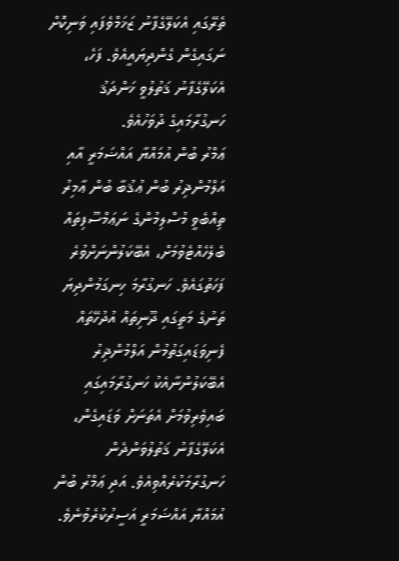ތެރޭގައި އެކަލޭގެފާނު ޒަޚަމްވެފައި ވަނިކޮށް ނަގައިގެން ގެންދިޔައީއެވެ. ފަހެ، އެކަލޭގެފާނު ޤަތުލުވީ ޚަންދަޤު ހަނގުރާމައިގެ ދުވަހުއެވެ.
ޢަމްރު ބުން އުމައްޔާ އައްޟަމަރީ އާއި އަލްމުންޛިރު ބުން ޢުޤުބާ ބުން ޢާމިރު ތިއްބެވީ މުސްލިމުންގެ ނަޢަމްސޫފިތައް ބެލެހެއްޓެވުމަށް، އެބޭކަލުންނަށްވުރެ ފަހަތުގައެވެ. ހަނގުރާމަ ހިނގަމުންދިޔަ ތަނުގެ މަތީގައި ދޫނިތައް އުދުހޭތައް ފެނިވަޑައިގަތުމުން އަލްމުންޛިރު އެބޭކަލުންނާއެކު ހަނގުރާމައިގައި ބައިވެރިވުމަށް އެތަނަށް ވަޑައިގެން، އެކަލޭގެފާނު ޤަތުލުވަންދެން ހަނގުރާމަކުރެއްވިއެވެ. އަދި ޢަމްރު ބުން އުމައްޔާ އައްޟަމަރީ އަސީރުކުރެވުނެވެ.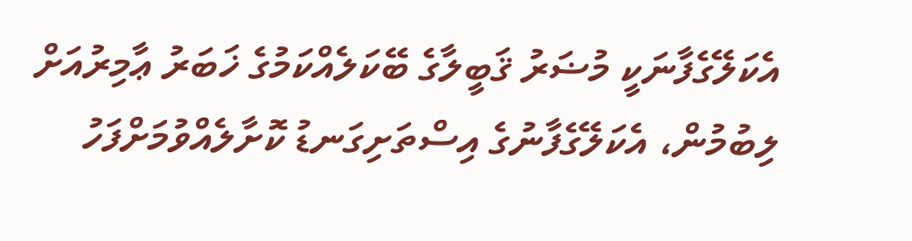އެކަލޭގެފާނަކީ މުޟަރު ޤަބީލާގެ ބޭކަލެއްކަމުގެ ޚަބަރު ޢާމިރުއަށް ލިބުމުން، އެކަލޭގެފާނުގެ އިސްތަށިގަނޑު ކޮށާލެއްވުމަށްފަހު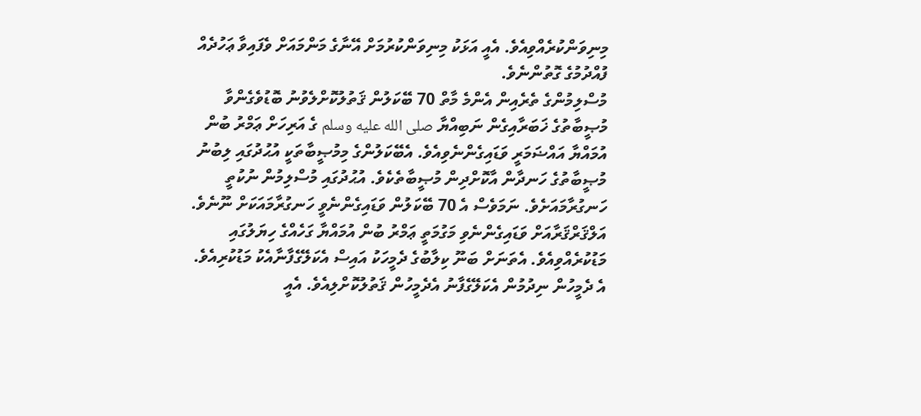މިނިވަންކުރެއްވިއެވެ. އެއީ އަޅަކު މިނިވަންކުރުމަށް އޭނާގެ މަންމައަށް ވެފައިވާ ޢަހުދެއް ފުއްދުމުގެ ގޮތުންނެވެ.
މުސްލިމުންގެ ތެރެއިން އެންމެ މާތް 70 ބޭކަލުން ޤަތުލުކޮށްލެވުނު ބޮޑުވެގެންވާ މުޞީބާތުގެ ޚަބަރާއިގެން ނަބިއްޔާ صلى الله عليه وسلم ގެ އަރިހަށް ޢަމްރު ބުން އުމައްޔާ އައްޟަމަރީ ވަޑައިގެންނެވިއެވެ. އެބޭކަލުންގެ މިމުޞީބާތަކީ އުޙުދުގައި ލިބުނު މުޞީބާތުގެ ހަނދާން އާކޮށްދިން މުޞީބާތެކެވެ. އުޙުދުގައި މުސްލިމުން ނުކުތީ ހަނގުރާމައަށެވެ. ނަމަވެސް އެ 70 ބޭކަލުން ވަޑައިގެންނެވީ ހަނގުރާމައަކަށް ނޫނެވެ.
އަލްޤަރްޤަރާއަށް ވަޑައިގެންނެވި މަގުމަތީ ޢަމްރު ބުން އުމައްޔާ ގަހެއްގެ ހިޔަލުގައި މަޑުކުރެއްވިއެވެ. އެތަނަށް ބަނޫ ކިލާބުގެ ދެމީހަކު އައިސް އެކަލޭގެފާނާއެކު މަޑުކުރިއެވެ. އެ ދެމީހުން ނިދުމުން އެކަލޭގެފާނު އެދެމީހުން ޤަތުލުކޮށްލިއެވެ. އެއީ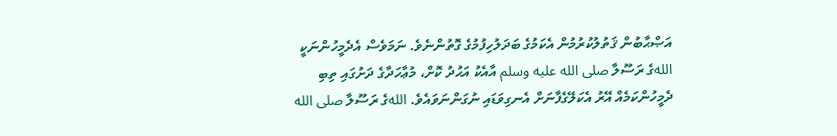އަޞްޙާބުން ޤަތުލުކުރުމުން އެކަމުގެ ބަދަލުހިފުމުގެ ގޮތުންނެވެ. ނަމަވެސް އެދެމީހުންނަކީ اللهގެ ރަސޫލާ صلى الله عليه وسلم އާއެކު އަޙުދު ކޮށް، މުޢާހަދާގެ ދަށުގައި ތިބި ދެމީހުންކަމެއް އޭރު އެކަލޭގެފާނަށް އެނގިވަޑައި ނުގަންނަވައެވެ. اللهގެ ރަސޫލާ صلى الله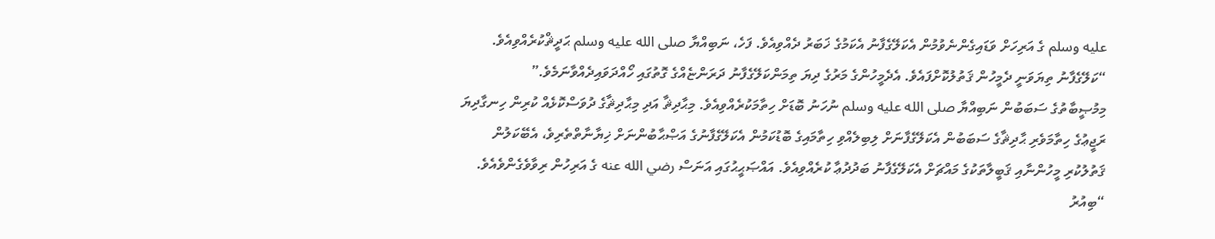عليه وسلم ގެ އަރިހަށް ވަޑައިގެންނެވުމުން އެކަލޭގެފާނު އެކަމުގެ ޚަބަރު ދެއްވިއެވެ. ފަހެ، ނަބިއްޔާ صلى الله عليه وسلم ޙަދީޘްކުރެއްވިއެވެ. “ކަލޭގެފާނު ތިޔަވަނީ ދެމީހުން ޤަތުލުކޮށްފައެވެ. އެދެމީހުންގެ މަރުގެ ދިޔަ ތިމަންކަލޭގެފާނު ދަރަންޏެއްގެ ގޮތުގައި ހޯއްދަވައިދެއްވާނަމެވެ.”
މިމުޞީބާތުގެ ސަބަބުން ނަބިއްޔާ صلى الله عليه وسلم ނުހަނު ބޮޑަށް ހިތާމަކުރެއްވިއެވެ. މިޙާދިޘާ އަދި މިޙާދިޘާގެ ދުވަސްކޮޅެއް ކުރިން ހިނގާދިޔަ ރަޖީޢުގެ ހިތާމަވެރި ޙާދިޘާގެ ސަބަބުން އެކަލޭގެފާނަށް ލިބިލެއްވި ހިތާމައިގެ ބޮޑުކަމުން އެކަލޭގެފާނުގެ އަޞްޙާބުންނަށް ޚިޔާނާތްތެރިވެ، އެބޭކަލުން ޤަތުލުކުރި މީހުންނާއި ޤަބީލާތަކުގެ މައްޗަށް އެކަލޭގެފާނު ބަދުދުޢާ ކުރެއްވިއެވެ. އައްޞަޙީޙުގައި އަނަސް رضي الله عنه ގެ އަރިހުން ރިވާވެގެންވެއެވެ.
“ބިއުރު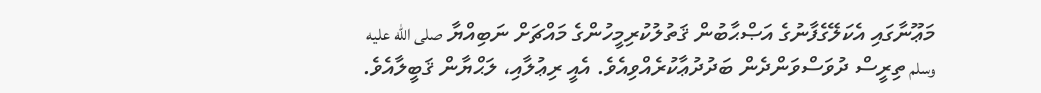މަޢޫނާގައި އެކަލޭގެފާނުގެ އަޞްޙާބުން ޤަތުލުކުރިމީހުންގެ މައްޗަށް ނަބިއްޔާ صلى الله عليه وسلم ތިރީސް ދުވަސްވަންދެން ބަދުދުޢާކުރެއްވިއެވެ. އެއީ ރިޢުލާއި، ލަޙްޔާން ޤަބީލާއެވެ.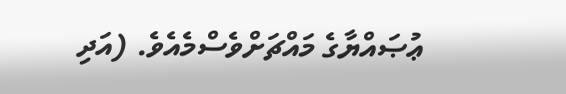ޢުޞައްޔާގެ މައްޗަށްވެސްމެއެވެ. (އަދި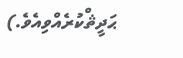ޙަދީޘްކުރެއްވިއެވެ.)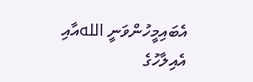އެބައިމީހުންވަނީ اللهއާއި އެއިލާހުގެ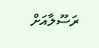ރަސޫލާއަށް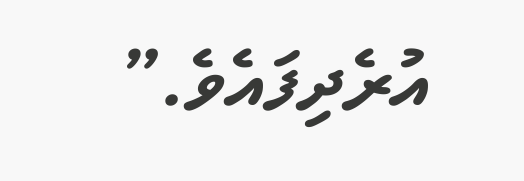އުރެދިފައެވެ.”